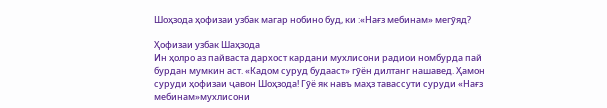Шоҳзода ҳофизаи узбак магар нобино буд, ки :«Нағз мебинам» мегӯяд?

Ҳофизаи узбак Шаҳзода
Ин ҳолро аз пайваста дархост кардани мухлисони радиои номбурда пай бурдан мумкин аст. «Кадом суруд будааст» гӯён дилтанг нашавед. Ҳамон суруди ҳофизаи ҷавон Шоҳзода! Гӯё як навъ маҳз тавассути суруди «Нағз мебинам»мухлисони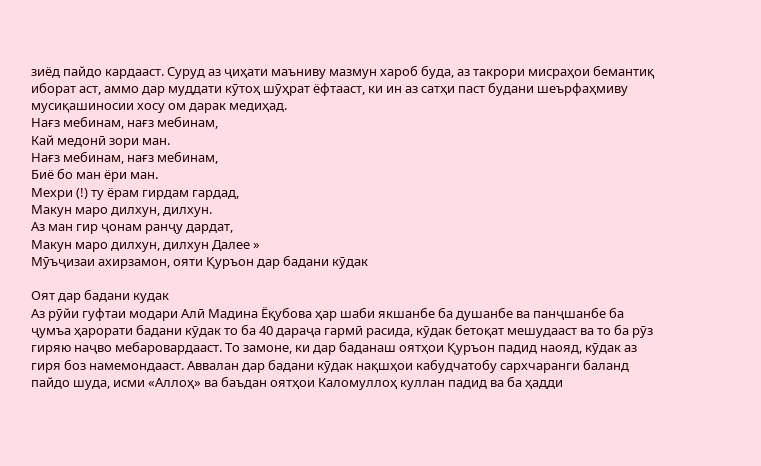зиёд пайдо кардааст. Суруд аз ҷиҳати маъниву мазмун хароб буда, аз такрори мисраҳои бемантиқ иборат аст, аммо дар муддати кӯтоҳ шӯҳрат ёфтааст, ки ин аз сатҳи паст будани шеърфаҳмиву мусиқашиносии хосу ом дарак медиҳад.
Нағз мебинам, нағз мебинам,
Кай медонӣ зори ман.
Нағз мебинам, нағз мебинам,
Биё бо ман ёри ман.
Мехри (!) ту ёрам гирдам гардад,
Макун маро дилхун, дилхун.
Аз ман гир ҷонам ранҷу дардат,
Макун маро дилхун, дилхун Далее »
Мӯъҷизаи ахирзамон, ояти Қуръон дар бадани кӯдак

Оят дар бадани кудак
Аз рӯйи гуфтаи модари Алӣ Мадина Ёқубова ҳар шаби якшанбе ба душанбе ва панҷшанбе ба ҷумъа ҳарорати бадани кӯдак то ба 40 дараҷа гармӣ расида, кӯдак бетоқат мешудааст ва то ба рӯз гиряю наҷво мебаровардааст. То замоне, ки дар баданаш оятҳои Қуръон падид наояд, кӯдак аз гиря боз намемондааст. Аввалан дар бадани кӯдак нақшҳои кабудчатобу сархчаранги баланд пайдо шуда, исми «Аллоҳ» ва баъдан оятҳои Каломуллоҳ куллан падид ва ба ҳадди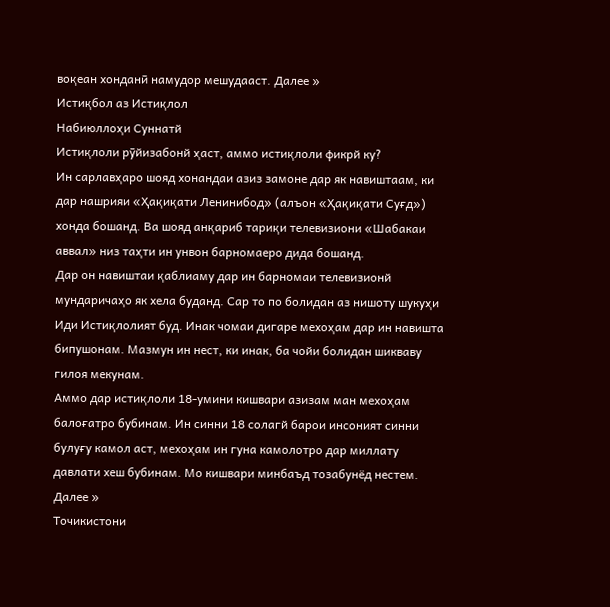воқеан хонданӣ намудор мешудааст. Далее »
Истиқбол аз Истиқлол
Набиюллоҳи Суннатй
Истиқлоли рӯйизабонй ҳаст, аммо истиқлоли фикрй ку?
Ин сарлавҳаро шояд хонандаи азиз замоне дар як навиштаам, ки дар нашрияи «Ҳақиқати Ленинибод» (алъон «Ҳақиқати Суғд») хонда бошанд. Ва шояд анқариб тариқи телевизиони «Шабакаи аввал» низ таҳти ин унвон барномаеро дида бошанд.
Дар он навиштаи қаблиаму дар ин барномаи телевизионй мундаричаҳо як хела буданд. Сар то по болидан аз нишоту шукуҳи Иди Истиқлолият буд. Инак чомаи дигаре мехоҳам дар ин навишта бипушонам. Мазмун ин нест, ки инак, ба чойи болидан шикваву гилоя мекунам.
Аммо дар истиқлоли 18-умини кишвари азизам ман мехоҳам балоғатро бубинам. Ин синни 18 солагй барои инсоният синни булуғу камол аст, мехоҳам ин гуна камолотро дар миллату давлати хеш бубинам. Мо кишвари минбаъд тозабунёд нестем. Далее »
Точикистони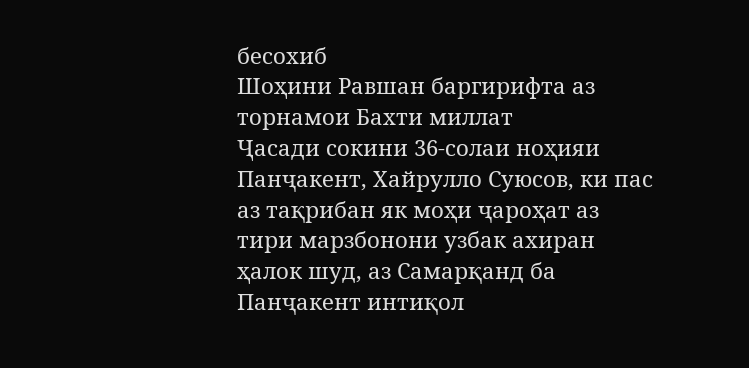бесохиб
Шоҳини Равшан баргирифта аз торнамои Бахти миллат
Ҷасади сокини 36-солаи ноҳияи Панҷакент, Хайрулло Суюсов, ки пас аз тақрибан як моҳи ҷароҳат аз тири марзбонони узбак ахиран ҳалок шуд, аз Самарқанд ба Панҷакент интиқол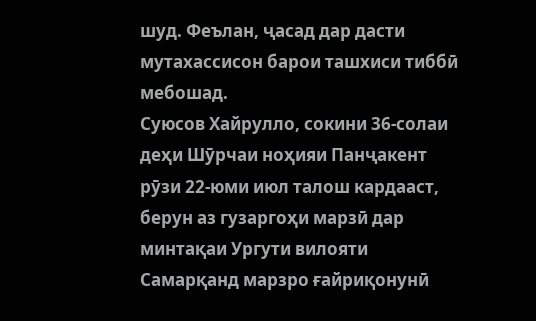шуд. Феълан, ҷасад дар дасти мутахассисон барои ташхиси тиббӣ мебошад.
Суюсов Хайрулло, сокини 36-солаи деҳи Шӯрчаи ноҳияи Панҷакент рӯзи 22-юми июл талош кардааст, берун аз гузаргоҳи марзӣ дар минтақаи Ургути вилояти Самарқанд марзро ғайриқонунӣ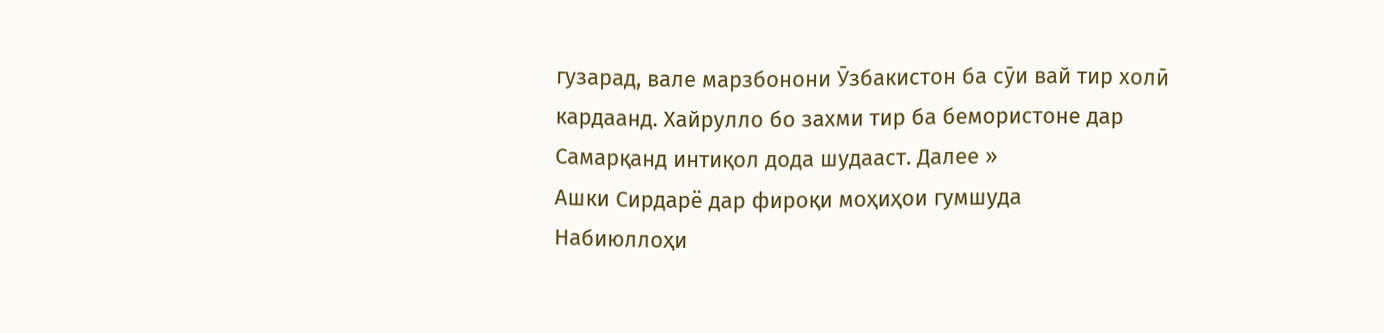гузарад, вале марзбонони Ӯзбакистон ба сӯи вай тир холӣ кардаанд. Хайрулло бо захми тир ба бемористоне дар Самарқанд интиқол дода шудааст. Далее »
Ашки Сирдарё дар фироқи моҳиҳои гумшуда
Набиюллоҳи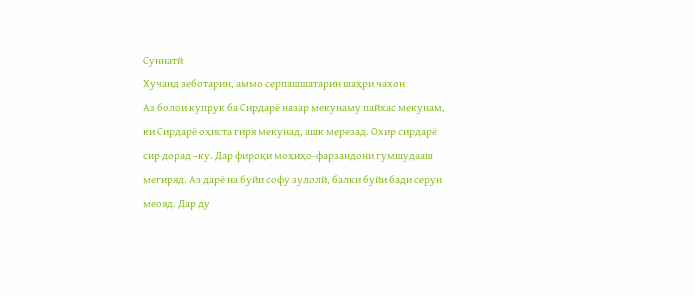Суннатй
Хучанд зеботарин, аммо серпашшатарин шаҳри чахон
Аз болои купрук ба Сирдарё назар мекунаму пайхас мекунам, ки Сирдарё оҳиста гиря мекунад, ашк мерезад. Охир сирдарё сир дорад –ку. Дар фироқи моҳиҳо-фарзандони гумшудааш мегиряд. Аз дарё на буйи софу зулолй, балки буйи бади серун меояд. Дар ду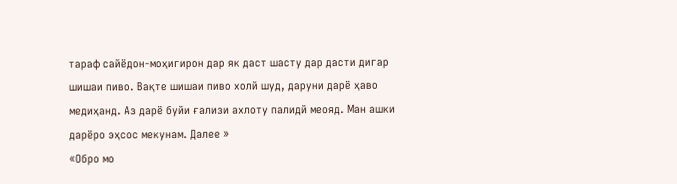тараф сайёдон-моҳигирон дар як даст шасту дар дасти дигар шишаи пиво. Вақте шишаи пиво холй шуд, даруни дарё ҳаво медиҳанд. Аз дарё буйи ғализи ахлоту палидй меояд. Ман ашки дарёро эҳсос мекунам. Далее »
«Обро мо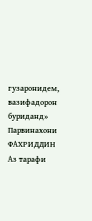гузаронидем, вазифадорон буриданд»
Парвинахони ФАХРИДДИН
Аз тарафи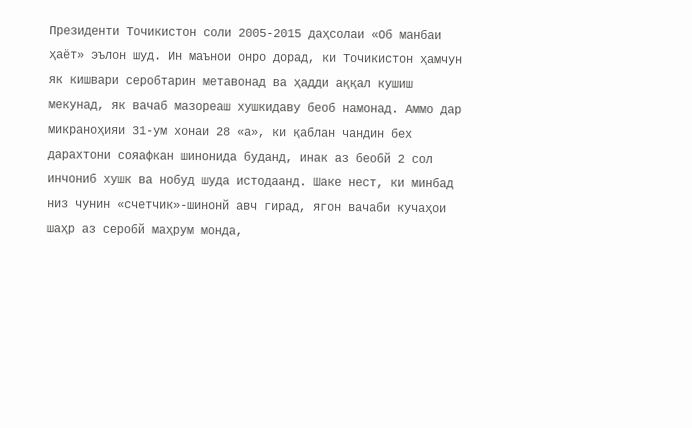Президенти Точикистон соли 2005-2015 даҳсолаи «Об манбаи ҳаёт» эълон шуд. Ин маънои онро дорад, ки Точикистон ҳамчун як кишвари серобтарин метавонад ва ҳадди аққал кушиш мекунад, як вачаб мазореаш хушкидаву беоб намонад. Аммо дар микраноҳияи 31-ум хонаи 28 «а», ки қаблан чандин бех дарахтони сояафкан шинонида буданд, инак аз беобй 2 сол инчониб хушк ва нобуд шуда истодаанд. Шаке нест, ки минбад низ чунин «счетчик»-шинонй авч гирад, ягон вачаби кучаҳои шаҳр аз серобй маҳрум монда,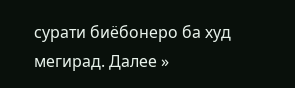сурати биёбонеро ба худ мегирад. Далее »